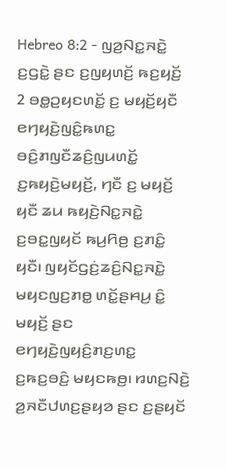Hebreo 8:2 - ꤜꤤ꤬ꤡꤢ꤭ꤏꤢꤧ꤭ ꤢ꤬ꤞꤢꤧ꤭ ꤔꤢ ꤢ꤬ꤜꤟꤛꤢꤩ꤬ ꤒꤢ꤬ꤟꤢꤩ꤬
2 ꤋꤥ꤭ꤑꤟꤢꤛꤢꤩ꤭ ꤢ꤬ ꤗꤟꤢꤩ꤬ꤟꤢꤪ ꤕꤚꤟꤢꤧ꤬ꤜꤢꤨ꤭ꤒꤛꤢ꤭ ꤋꤢꤨ꤬ꤊꤜꤢꤪꤘꤢꤨ꤬ꤜꤣꤛꤢꤩ꤭ ꤢ꤬ꤒꤟꤢꤧ꤬ꤗꤟꤢꤩ꤬, ꤚꤢꤪ ꤢ꤬ ꤗꤟꤢꤩ꤬ ꤟꤢꤪ ꤘꤣ ꤒꤟꤢꤧ꤬ꤡꤢ꤭ꤏꤢꤧ꤭ ꤢ꤬ꤋꤢ꤭ꤜꤟꤢꤩ ꤒꤣ꤬ꤖꤥ꤬ ꤢ꤬ꤊꤢꤨ꤭ ꤟꤢꤪ꤯ ꤜꤟꤢꤩꤞꤢꤦ꤬ꤘꤢꤨ꤬ꤡꤢ꤭ꤏꤢꤧ꤭ ꤗꤟꤢꤜꤢ꤬ꤊꤥ꤭ ꤛꤢꤩ꤭ꤔꤌꤣ꤬ ꤢꤨ꤭ ꤗꤟꤢꤩ꤬ ꤔꤢ ꤕꤚꤟꤢꤧ꤬ꤜꤟꤢꤨ꤬ꤊꤢ꤬ꤛꤢ꤭ ꤢ꤬ꤒꤢ꤬ꤋꤢꤨ꤬ ꤗꤟꤢꤒꤥ꤬꤯ ꤙꤛꤢ꤬ꤡꤢꤧ꤬ ꤤ꤬ꤏꤢꤪꤓꤛꤢ꤬ꤔꤟꤤ ꤔꤢ ꤢ꤬ꤔꤟꤢꤩ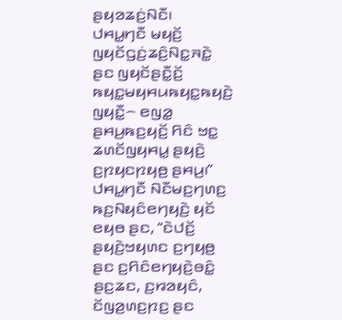ꤔꤟꤤꤘꤢꤦ꤬ꤡꤢꤪ꤯
ꤓꤌꤣ꤭ꤚꤢꤪ ꤗꤟꤢꤩ꤬ ꤜꤟꤢꤩꤞꤢꤦ꤬ꤘꤢꤨ꤬ꤡꤢ꤭ꤏꤢꤧ꤭ ꤔꤢ ꤜꤟꤢꤩꤔꤢꤪ꤭ꤢꤩ꤬ ꤒꤟꤢ꤭ꤗꤟꤌꤣꤒꤟꤢ꤭ꤒꤟꤢꤧ꤬ ꤜꤟꤢꤪ꤭꤮ ꤕꤜꤤ꤭ ꤔꤌꤣ꤬ꤒꤢ꤬ꤟꤢꤩ꤬ ꤖꤢꤨ ꤠꤢ꤭ ꤘꤛꤢꤩꤜꤟꤌꤣ꤭ ꤔꤟꤢꤧ꤬ ꤢ꤬ꤐꤟꤢꤐꤟꤥ꤬ ꤔꤌꤣ꤬꤯”
ꤓꤌꤣ꤭ꤚꤢꤪ ꤡꤢꤪꤗꤢ꤬ꤚꤛꤢ꤬ ꤒꤢ꤬ꤡꤟꤢꤨꤕꤚꤟꤢꤧ꤬ ꤟꤢꤩ ꤕꤟꤥ ꤔꤢ, “ꤢꤧꤓꤢꤩ꤬ ꤔꤟꤢꤧ꤬ꤠꤟꤛꤢ ꤢ꤬ꤚꤟꤥ꤬ ꤔꤢ ꤢ꤬ꤖꤢꤨꤕꤚꤟꤢꤧ꤬ꤋꤢꤨ꤭ ꤔꤢ꤬ꤘꤢ, ꤢ꤬ꤙꤤꤟꤢꤨ, ꤢꤩꤜꤤ꤬ꤛꤢ꤬ꤐꤢ꤬ ꤔꤢ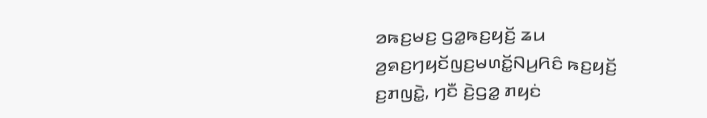ꤤꤒꤢ꤬ꤗꤢ꤬ ꤞꤤ꤭ꤒꤢ꤬ꤟꤢꤩ꤬ ꤘꤣ ꤤ꤬ꤎꤢ꤬ꤚꤟꤢꤩꤜꤢ꤬ꤗꤛꤢꤩ꤭ꤡꤣ꤬ꤖꤢꤨ ꤒꤢ꤬ꤟꤢꤩ꤬ ꤢ꤬ꤊꤜꤢꤧ꤭, ꤚꤢꤪ ꤢꤧ꤬ꤞꤤ꤭ ꤊꤟꤢꤦ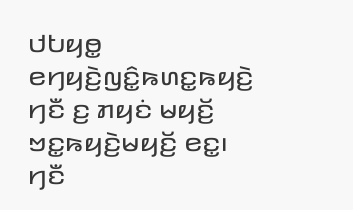ꤓꤝꤟꤥ꤭ ꤕꤚꤟꤢꤧ꤬ꤜꤢꤨ꤭ꤒꤛꤢ꤭ꤒꤟꤢꤧ꤬ ꤚꤢꤪ ꤢ꤬ ꤊꤟꤢꤦ ꤗꤟꤢꤩ꤬ ꤠꤢ꤭ꤒꤟꤢꤧ꤬ꤗꤟꤢꤩ꤬ ꤕꤢ꤭꤯
ꤚꤢꤪ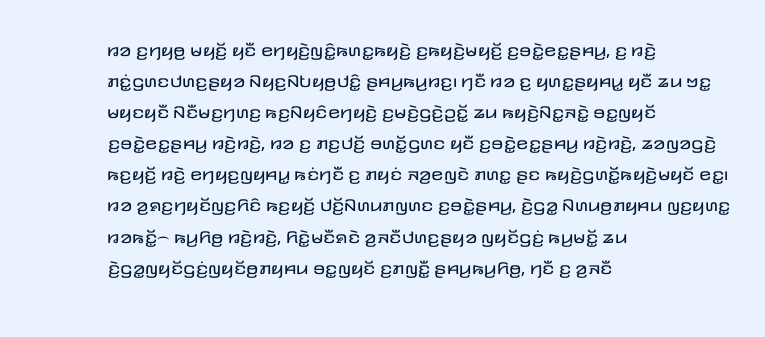ꤙꤤ ꤢ꤬ꤚꤟꤥ꤬ ꤗꤟꤢꤩ꤬ ꤟꤢꤪ ꤕꤚꤟꤢꤧ꤬ꤜꤢꤨ꤭ꤒꤛꤢ꤭ꤒꤟꤢꤧ꤬ ꤢ꤬ꤒꤟꤢꤧ꤬ꤗꤟꤢꤩ꤬ ꤢ꤬ꤋꤢꤧ꤭ꤕꤢ꤭ꤔꤌꤣ꤬, ꤢ꤬ ꤙꤢꤧ꤬ ꤊꤢꤦ꤭ꤞꤛꤢꤓꤛꤢ꤬ꤔꤟꤤ ꤡꤟꤢ꤬ꤡꤝꤟꤥ꤬ꤓꤢꤨ꤭ ꤔꤌꤣ꤬ꤒꤣ꤬ꤙꤢ꤬꤯ ꤚꤢꤪ ꤙꤤ ꤢ꤬ ꤟꤛꤢ꤭ꤔꤟꤌꤣ꤭ ꤟꤢꤪ ꤘꤣ ꤠꤢ꤭ ꤗꤟꤢꤟꤢꤪ ꤡꤢꤪꤗꤢ꤬ꤚꤛꤢ꤬ ꤒꤢ꤬ꤡꤟꤢꤨꤕꤚꤟꤢꤧ꤬ ꤢ꤬ꤗꤢꤧ꤬ꤞꤢꤧ꤬ꤑꤢꤩ꤭ ꤘꤣ ꤒꤟꤢꤧ꤬ꤡꤢ꤭ꤏꤢꤧ꤭ ꤋꤢ꤭ꤜꤟꤢꤩ ꤢ꤬ꤋꤢꤧ꤭ꤕꤢ꤭ꤔꤌꤣ꤬ ꤙꤢꤧ꤬ꤙꤢꤧ꤬, ꤙꤤ ꤢ꤬ ꤊꤢ꤬ꤓꤢꤩ꤬ ꤋꤛꤢꤩ꤭ꤞꤛꤢ ꤟꤢꤪ ꤢ꤬ꤋꤢꤧ꤭ꤕꤢ꤭ꤔꤌꤣ꤬ ꤙꤢꤧ꤬ꤙꤢꤧ꤬, ꤘꤤꤜꤤꤞꤢꤧ꤬ ꤒꤢ꤬ꤟꤢꤩ꤬ ꤙꤢꤧ꤬ ꤕꤚꤟꤢ꤬ꤜꤟꤌꤣ꤭ ꤒꤢꤦꤚꤢꤪ ꤢ꤬ ꤊꤟꤢꤦ ꤏꤤ꤬ꤕꤜꤢꤧ ꤊꤛꤢ꤭ ꤔꤢ ꤒꤟꤢꤧ꤬ꤞꤛꤢꤩ꤭ꤒꤟꤢꤧ꤬ꤗꤟꤢꤩ ꤕꤢ꤭꤯
ꤙꤤ ꤤ꤬ꤎꤢ꤬ꤚꤟꤢꤩꤜꤢ꤬ꤖꤢꤨ ꤒꤢ꤬ꤟꤢꤩ꤬ ꤓꤢꤩ꤬ꤡꤛꤣꤊꤜꤛꤢ ꤢ꤬ꤋꤢꤧ꤭ꤔꤌꤣ꤬, ꤢꤧ꤬ꤞꤤ꤭ ꤡꤛꤣꤥ꤬ꤊꤟꤌꤣ ꤜꤢ꤬ꤟꤛꤢ꤭ ꤙꤤꤒꤢꤩ꤭꤮ ꤒꤣ꤬ꤖꤥ꤬ ꤙꤢꤧ꤬ꤙꤢꤧ꤬, ꤖꤢꤧ꤭ꤗꤢꤪꤎꤢꤧ ꤤ꤬ꤏꤢꤪꤓꤛꤢ꤬ꤔꤟꤤ ꤜꤟꤢꤩꤞꤢꤦ꤬ ꤒꤣ꤬ꤗꤢꤩ꤭ ꤘꤣ ꤢꤧ꤬ꤞꤤ꤭ꤜꤟꤢꤩꤞꤢꤦ꤬ꤜꤟꤢꤩꤥ꤬ꤊꤟꤌꤣ ꤋꤢ꤭ꤜꤟꤢꤩ ꤢ꤬ꤊꤜꤢꤪ꤭ ꤔꤌꤣ꤬ꤒꤣ꤬ꤖꤥ꤬, ꤚꤢꤪ ꤢ꤬ ꤤ꤬ꤏꤢꤪ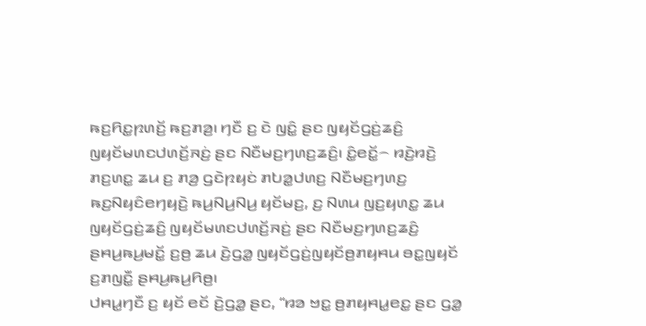ꤒꤢ꤬ꤖꤢ꤭ꤐꤛꤢꤩ꤬ ꤒꤢ꤬ꤊꤤ꤬꤯ ꤚꤢꤪ ꤢ꤬ ꤢꤧ ꤜꤢꤨ꤭ ꤔꤢ ꤜꤟꤢꤩꤞꤢꤦ꤬ꤘꤢꤨ꤬ ꤜꤟꤢꤩꤗꤛꤢꤓꤛꤢꤩ꤬ꤏꤢꤦ꤬ ꤔꤢ ꤡꤢꤪꤗꤢ꤬ꤚꤛꤢ꤬ꤘꤢꤨ꤬꤯ ꤢꤨ꤭ꤕꤢꤩ꤭꤮ ꤙꤢꤧ꤬ꤙꤢꤧ꤬ ꤊꤢ꤬ꤛꤢ꤭ ꤘꤣ ꤢ꤬ ꤊꤤ꤬ ꤞꤢꤧꤐꤟꤢꤦ ꤊꤝꤤ꤭ꤓꤛꤢ꤬ ꤡꤢꤪꤗꤢ꤬ꤚꤛꤢ꤬ ꤒꤢ꤬ꤡꤟꤢꤨꤕꤚꤟꤢꤧ꤬ ꤒꤣ꤬ꤡꤣ꤬ꤡꤣ꤬ ꤟꤢꤩꤗꤢ꤬, ꤢ꤬ ꤡꤛꤣ ꤜꤢ꤬ꤟꤛꤢ꤭ ꤘꤣ ꤜꤟꤢꤩꤞꤢꤦ꤬ꤘꤢꤨ꤬ ꤜꤟꤢꤩꤗꤛꤢꤓꤛꤢꤩ꤬ꤏꤢꤦ꤬ ꤔꤢ ꤡꤢꤪꤗꤢ꤬ꤚꤛꤢ꤬ꤘꤢꤨ꤬ ꤔꤌꤣ꤬ꤒꤣ꤬ꤗꤢꤩ꤭ ꤢ꤬ꤥ꤬ ꤘꤣ ꤢꤧ꤬ꤞꤤ꤭ ꤜꤟꤢꤩꤞꤢꤦ꤬ꤜꤟꤢꤩꤥ꤬ꤊꤟꤌꤣ ꤋꤢ꤭ꤜꤟꤢꤩ ꤢ꤬ꤊꤜꤢꤪ꤭ ꤔꤌꤣ꤬ꤒꤣ꤬ꤖꤥ꤬꤯
ꤓꤌꤣ꤭ꤚꤢꤪ ꤢ꤬ ꤟꤢꤩ ꤕꤢꤩ ꤢꤧ꤬ꤞꤤ꤭ ꤔꤢ, “ꤙꤤ ꤠꤢ꤭ ꤥ꤬ꤊꤟꤌꤣ꤭ꤕꤢ꤭ ꤔꤢ ꤞꤤ꤭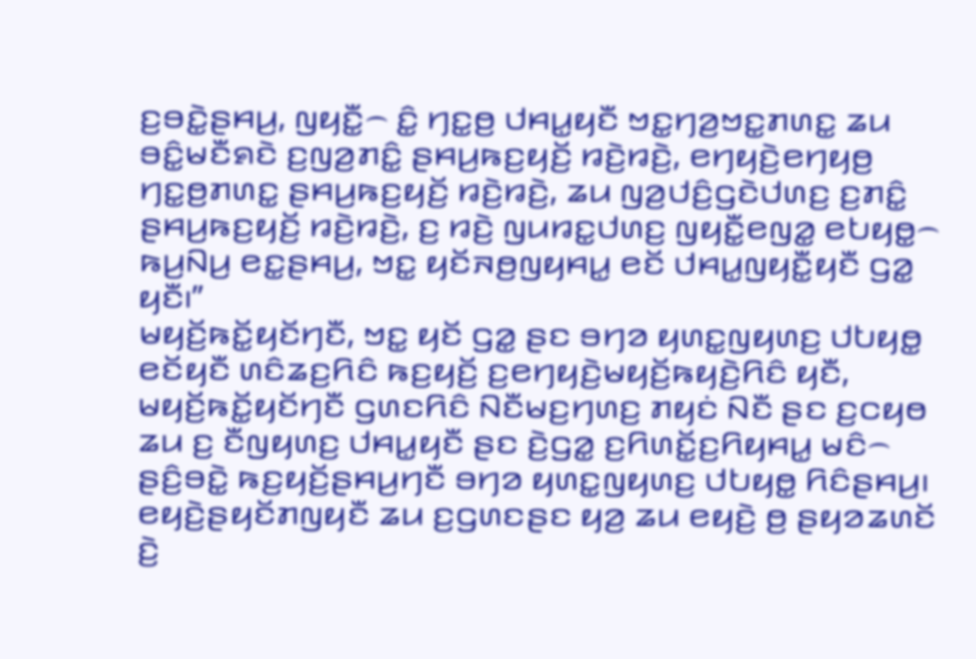ꤢ꤬ꤋꤢꤧ꤭ꤔꤌꤣ꤬, ꤜꤟꤢꤪ꤭꤮ ꤢꤨ꤭ ꤚꤢ꤭ꤥ꤬ ꤓꤌꤣ꤭ꤟꤢꤪ ꤠꤢ꤭ꤚꤤ꤬ꤠꤢ꤭ꤊꤛꤢ꤭ ꤘꤣ ꤋꤢꤨ꤭ꤗꤢꤪꤎꤢꤧ ꤢ꤬ꤜꤤ꤬ꤊꤢꤨ꤭ ꤔꤌꤣ꤬ꤒꤢ꤬ꤟꤢꤩ꤬ ꤙꤢꤧ꤬ꤙꤢꤧ꤬, ꤕꤚꤟꤢꤧ꤬ꤕꤚꤟꤥ꤬ ꤚꤢ꤭ꤥ꤬ꤊꤛꤢ꤭ ꤔꤌꤣ꤬ꤒꤢ꤬ꤟꤢꤩ꤬ ꤙꤢꤧ꤬ꤙꤢꤧ꤬, ꤘꤣ ꤜꤤ꤬ꤓꤢꤨ꤬ꤞꤢꤧꤓꤛꤢ꤬ ꤢ꤬ꤊꤢꤨ꤭ ꤔꤌꤣ꤬ꤒꤢ꤬ꤟꤢꤩ꤬ ꤙꤢꤧ꤬ꤙꤢꤧ꤬, ꤢ꤬ ꤙꤢꤧ꤬ ꤜꤣꤙꤢ꤭ꤓꤛꤢ꤬ ꤜꤟꤢꤪ꤭ꤕꤜꤤ꤭ ꤕꤝꤟꤥ꤭꤮ ꤒꤣ꤬ꤡꤣ꤬ ꤕꤢ꤭ꤔꤌꤣ꤬, ꤠꤢ꤭ ꤟꤢꤩꤏꤥ꤬ꤜꤟꤌꤣ꤭ ꤕꤢꤩ ꤓꤌꤣ꤭ꤜꤟꤢꤪ꤭ꤟꤢꤪ ꤞꤤ꤭ ꤟꤢꤪ꤯”
ꤗꤟꤢꤩ꤬ꤒꤢꤩ꤭ꤟꤢꤩꤚꤢꤪ, ꤠꤢ꤭ ꤟꤢꤩ ꤞꤤ꤭ ꤔꤢ ꤋꤚꤤ ꤟꤛꤢ꤭ꤜꤟꤛꤢ꤬ ꤓꤝꤟꤥ꤭ ꤕꤢꤩꤟꤢꤪ ꤛꤢꤨꤘꤢ꤬ꤖꤢꤨ ꤒꤢ꤬ꤟꤢꤩ꤬ ꤢ꤬ꤕꤚꤟꤢꤧ꤬ꤗꤟꤢꤩ꤬ꤒꤟꤢꤧ꤬ꤖꤢꤨ ꤟꤢꤪ, ꤗꤟꤢꤩ꤬ꤒꤢꤩ꤭ꤟꤢꤩꤚꤢꤪ ꤞꤛꤢꤖꤢꤨ ꤡꤢꤪꤗꤢ꤬ꤚꤛꤢ꤬ ꤊꤟꤢꤦ ꤡꤢꤪ ꤔꤢ ꤢ꤬ꤍꤟꤥ ꤘꤣ ꤢ꤬ ꤢꤪꤜꤟꤛꤢ꤬ ꤓꤌꤣ꤭ꤟꤢꤪ ꤔꤢ ꤢꤧ꤬ꤞꤤ꤭ ꤢ꤬ꤖꤛꤢꤩ꤭ꤢ꤬ꤖꤟꤌꤣ꤭ ꤗꤢꤨ꤮ ꤔꤢꤨ꤬ꤋꤢꤧ꤭ ꤒꤢ꤬ꤟꤢꤩ꤬ꤔꤌꤣ꤬ꤚꤢꤪ ꤋꤚꤤ ꤟꤛꤢ꤭ꤜꤟꤛꤢ꤬ ꤓꤝꤟꤥ꤭ ꤖꤢꤨꤔꤌꤣ꤬꤯
ꤕꤟꤢꤧ꤬ꤔꤟꤢꤩꤊꤜꤟꤢꤪ ꤘꤣ ꤢ꤬ꤞꤛꤢꤔꤢ ꤟꤤ꤬ ꤘꤣ ꤕꤟꤢꤧ꤬ ꤥ꤬ ꤔꤟꤤꤘꤛꤢꤩ ꤢꤧ꤬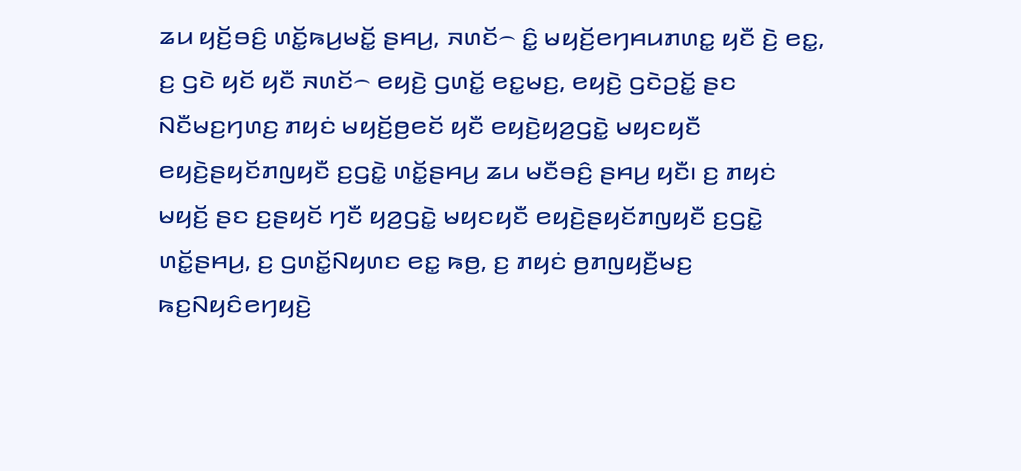ꤘꤣ ꤟꤢꤩ꤬ꤋꤢꤨ꤬ ꤛꤢꤩ꤭ꤒꤣ꤬ꤗꤢꤩ꤭ ꤔꤌꤣ꤬, ꤏꤛꤢꤩ꤮ ꤢꤨ꤭ ꤗꤟꤢꤩ꤬ꤕꤚꤌꤣꤊꤛꤢ꤭ ꤟꤢꤪ ꤢꤧ꤬ ꤕꤢ꤭, ꤢ꤬ ꤞꤢꤧ ꤟꤢꤩ ꤟꤢꤪ ꤏꤛꤢꤩ꤮ ꤕꤟꤢꤧ꤬ ꤞꤛꤢꤩ꤭ ꤕꤢ꤭ꤗꤢ꤬, ꤕꤟꤢꤧ꤬ ꤞꤢꤧꤑꤢꤩ꤭ ꤔꤢ ꤡꤢꤪꤗꤢ꤬ꤚꤛꤢ꤬ ꤊꤟꤢꤦ ꤗꤟꤢꤩ꤬ꤥ꤬ꤕꤢꤩ ꤟꤢꤪ ꤕꤟꤢꤧ꤬ꤟꤤ꤬ꤞꤢꤧ꤭ ꤗꤟꤢꤟꤢꤪ ꤕꤟꤢꤧ꤬ꤔꤟꤢꤩꤊꤜꤟꤢꤪ ꤢ꤬ꤞꤢꤧ꤭ ꤛꤢꤩ꤭ꤔꤌꤣ꤬ ꤘꤣ ꤗꤢꤪꤋꤢꤨ꤬ ꤔꤌꤣ꤬ ꤟꤢꤪ꤯ ꤢ꤬ ꤊꤟꤢꤦ ꤗꤟꤢꤩ꤬ ꤔꤢ ꤢ꤬ꤔꤟꤢꤩ ꤚꤢꤪ ꤟꤤ꤬ꤞꤢꤧ꤭ ꤗꤟꤢꤟꤢꤪ ꤕꤟꤢꤧ꤬ꤔꤟꤢꤩꤊꤜꤟꤢꤪ ꤢ꤬ꤞꤢꤧ꤭ ꤛꤢꤩ꤭ꤔꤌꤣ꤬, ꤢ꤬ ꤞꤛꤢꤩ꤭ꤡꤟꤛꤢ ꤕꤢ꤭ ꤒꤥ꤬, ꤢ꤬ ꤊꤟꤢꤦ ꤥ꤬ꤊꤜꤟꤢꤪ꤬ꤗꤢ꤬ ꤒꤢ꤬ꤡꤟꤢꤨꤕꤚꤟꤢꤧ꤬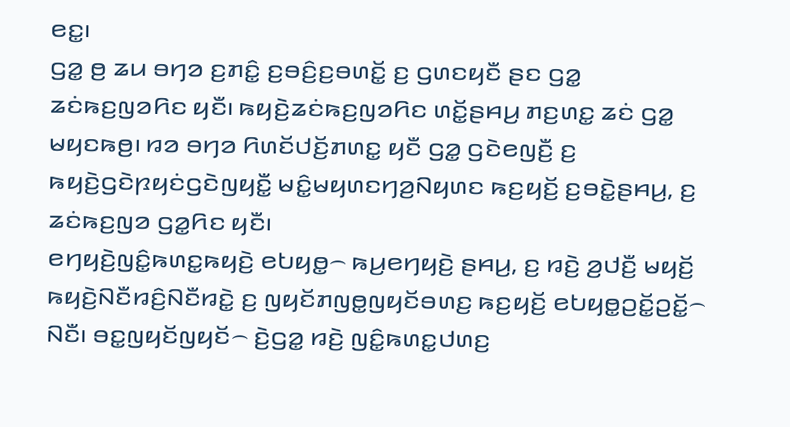ꤕꤢ꤭꤯
ꤞꤤ꤭ ꤥ꤬ ꤘꤣ ꤋꤚꤤ ꤢ꤬ꤊꤢꤨ꤭ ꤢ꤬ꤋꤢꤨ꤬ꤢ꤬ꤋꤛꤢꤩ꤭ ꤢ꤬ ꤞꤛꤢꤟꤢꤪ ꤔꤢ ꤞꤤ꤭ ꤘꤢꤦꤒꤢ꤬ꤜꤤꤖꤢ ꤟꤢꤪ꤯ ꤒꤟꤢꤧ꤬ꤘꤢꤦꤒꤢ꤬ꤜꤤꤖꤢ ꤛꤢꤩ꤭ꤔꤌꤣ꤬ ꤊꤢ꤬ꤛꤢ꤭ ꤘꤢꤦ ꤞꤤ꤭ ꤗꤟꤢꤒꤥ꤬꤯ ꤙꤤ ꤋꤚꤤ ꤖꤛꤢꤩꤓꤢꤩ꤬ꤊꤛꤢ꤭ ꤟꤢꤪ ꤞꤤ꤭ ꤞꤢꤧꤕꤜꤢꤪ꤬ ꤢ꤬ ꤒꤟꤢꤧ꤬ꤞꤢꤧꤐꤟꤢꤦꤞꤢꤧꤜꤟꤢꤪ꤭ ꤗꤢꤨ꤭ꤗꤟꤛꤢꤚꤤ꤬ꤡꤟꤛꤢ ꤒꤢ꤬ꤟꤢꤩ꤬ ꤢ꤬ꤋꤢꤧ꤭ꤔꤌꤣ꤬, ꤢ꤬ ꤘꤢꤦꤒꤢ꤬ꤜꤤ ꤞꤤ꤭ꤖꤢ ꤟꤢꤪ꤯
ꤕꤚꤟꤢꤧ꤬ꤜꤢꤨ꤭ꤒꤛꤢ꤭ꤒꤟꤢꤧ꤬ ꤕꤝꤟꤥ꤭꤮ ꤒꤣ꤬ꤕꤚꤟꤢꤧ꤬ ꤔꤌꤣ꤬, ꤢ꤬ ꤙꤢꤧ꤬ ꤤ꤬ꤓꤢꤪ꤬ ꤗꤟꤢꤩ꤬ ꤒꤟꤢꤧ꤬ꤡꤢꤪꤙꤢꤨ꤬ꤡꤢꤪꤙꤢꤧ꤭ ꤢ꤬ ꤜꤟꤢꤩꤊꤜꤥ꤭ꤜꤟꤢꤩꤋꤛꤢ꤬ ꤒꤢ꤬ꤟꤢꤩ꤬ ꤕꤝꤟꤥ꤭ꤑꤢꤩ꤭ꤑꤢꤩ꤭꤮ ꤡꤢꤪ꤯ ꤋꤢ꤭ꤜꤟꤢꤩꤜꤟꤢꤩ꤮ ꤢꤧ꤬ꤞꤤ꤭ ꤙꤢꤧ꤬ ꤜꤢꤨ꤭ꤒꤛꤢ꤭ꤓꤛꤢ꤬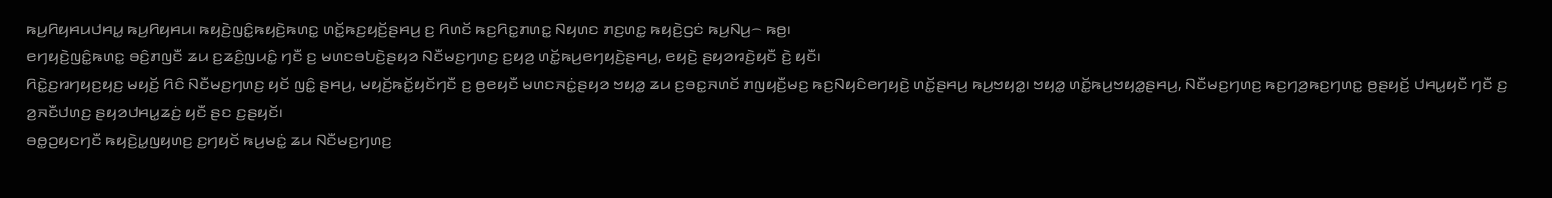ꤒꤣ꤬ꤖꤟꤌꤣꤓꤌꤣ꤭ ꤒꤣ꤬ꤖꤟꤌꤣ꤯ ꤒꤟꤢꤧ꤬ꤜꤢꤨ꤭ꤒꤟꤢꤧ꤬ꤒꤛꤢ꤭ ꤛꤢꤩ꤭ꤒꤢ꤬ꤟꤢꤩ꤬ꤔꤌꤣ꤬ ꤢ꤬ ꤖꤛꤢꤩ ꤒꤢ꤬ꤖꤢ꤭ꤊꤛꤢ꤭ ꤡꤟꤛꤢ ꤊꤢ꤬ꤛꤢ꤭ ꤒꤟꤢꤧ꤬ꤞꤢꤦ ꤒꤣ꤬ꤡꤣ꤬꤮ ꤒꤥ꤬꤯
ꤕꤚꤟꤢꤧ꤬ꤜꤢꤨ꤭ꤒꤛꤢ꤭ ꤋꤢꤨ꤬ꤊꤜꤢꤪ ꤘꤣ ꤢ꤬ꤘꤢꤨ꤬ꤜꤣꤢꤨ꤭ ꤚꤢꤪ ꤢ꤬ ꤗꤛꤢꤋꤝꤢꤧ꤬ꤔꤟꤤ ꤡꤢꤪꤗꤢ꤬ꤚꤛꤢ꤬ ꤢ꤬ꤟꤤ꤬ ꤛꤢꤩ꤭ꤒꤣ꤬ꤕꤚꤟꤢꤧ꤬ꤔꤌꤣ꤬, ꤕꤟꤢꤧ꤬ ꤔꤟꤤꤙꤢꤧ꤬ꤟꤢꤪ ꤢꤧ꤬ ꤟꤢꤪ꤯
ꤖꤢꤧ꤭ꤢ꤬ꤙꤚꤟꤢ꤬ꤟꤢ꤬ ꤗꤟꤢꤩ꤬ ꤖꤢꤨ ꤡꤢꤪꤗꤢ꤬ꤚꤛꤢ꤬ ꤟꤢꤩ ꤜꤢꤨ꤭ ꤔꤌꤣ꤬, ꤗꤟꤢꤩ꤬ꤒꤢꤩ꤭ꤟꤢꤩꤚꤢꤪ ꤢ꤬ ꤥ꤬ꤕꤟꤢꤪ ꤗꤛꤢꤏꤢꤦ꤭ꤔꤟꤤ ꤠꤟꤤ꤭ ꤘꤣ ꤢ꤬ꤋꤢ꤭ꤏꤛꤢꤩ ꤊꤜꤟꤢꤪ꤬ꤗꤢ꤬ ꤒꤢ꤬ꤡꤟꤢꤨꤕꤚꤟꤢꤧ꤬ ꤛꤢꤩ꤭ꤔꤌꤣ꤬ ꤒꤣ꤬ꤠꤟꤤ꤭꤯ ꤠꤟꤤ꤭ ꤛꤢꤩ꤭ꤒꤣ꤬ꤠꤟꤤ꤭ꤔꤌꤣ꤬, ꤡꤢꤪꤗꤢ꤬ꤚꤛꤢ꤬ ꤒꤢ꤬ꤚꤤ꤬ꤒꤢ꤬ꤚꤛꤢ꤭ ꤥ꤬ꤔꤟꤢꤩ꤬ ꤓꤌꤣ꤭ꤟꤢꤪ ꤚꤢꤪ ꤢ꤬ ꤤ꤬ꤏꤢꤪꤓꤛꤢ꤬ ꤔꤟꤤꤓꤌꤣ꤭ꤘꤢꤦ꤬ ꤟꤢꤪ ꤔꤢ ꤢ꤬ꤔꤟꤢꤩ꤯
ꤋꤥ꤭ꤑꤟꤢꤚꤢꤪ ꤒꤟꤢꤧ꤬ꤣ꤭ꤜꤟꤛꤢ꤬ ꤢ꤬ꤚꤟꤢꤩ ꤒꤣ꤬ꤗꤢꤦ꤭ ꤘꤣ ꤡꤢꤪꤗꤢ꤬ꤚꤛꤢ꤬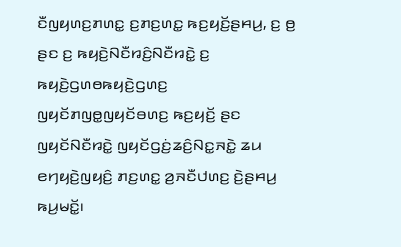ꤢꤪꤜꤟꤛꤢ꤬ꤊꤛꤢ꤭ ꤢ꤬ꤊꤢ꤬ꤛꤢ꤭ ꤒꤢ꤬ꤟꤢꤩ꤬ꤔꤌꤣ꤬, ꤢ꤬ ꤥ꤬ ꤔꤢ ꤢ꤬ ꤒꤟꤢꤧ꤬ꤡꤢꤪꤙꤢꤨ꤬ꤡꤢꤪꤙꤢꤧ꤭ ꤢ꤬ ꤒꤟꤢꤧ꤬ꤞꤛꤥꤒꤟꤢꤧ꤬ꤞꤛꤢ꤬ ꤜꤟꤢꤩꤊꤜꤥ꤭ꤜꤟꤢꤩꤋꤛꤢ꤬ ꤒꤢ꤬ꤟꤢꤩ꤬ ꤔꤢ ꤜꤟꤢꤩꤡꤢꤪꤙꤢꤧ꤭ ꤜꤟꤢꤩꤞꤢꤦ꤬ꤘꤢꤨ꤬ꤡꤢ꤭ꤏꤢꤧ꤭ ꤘꤣ ꤕꤚꤟꤢꤧ꤬ꤜꤟꤢꤨ꤬ ꤊꤢ꤬ꤛꤢ꤭ ꤤ꤬ꤏꤢꤪꤓꤛꤢ꤬ ꤢꤧ꤬ꤔꤌꤣ꤬ ꤒꤣ꤬ꤗꤢꤩ꤭꤯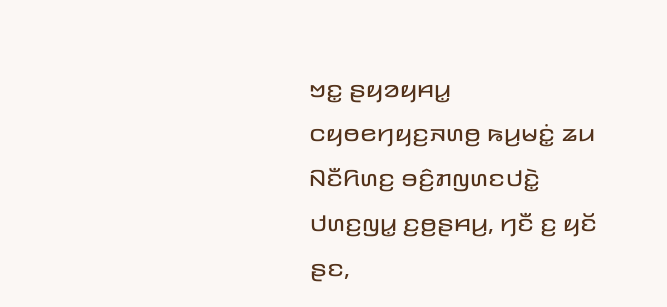ꤠꤢ꤭ ꤔꤟꤤꤟꤌꤣ꤭ ꤍꤟꤥꤕꤚꤟꤢ꤬ꤏꤛꤥ꤬ ꤒꤣ꤬ꤗꤢꤦ꤭ ꤘꤣ ꤡꤢꤪꤖꤛꤢ꤬ ꤋꤢꤨ꤬ꤊꤜꤛꤢꤓꤢꤧ꤭ ꤓꤛꤢ꤬ꤜꤣ꤭ ꤢ꤬ꤥ꤬ꤔꤌꤣ꤬, ꤚꤢꤪ ꤢ꤬ ꤟꤢꤩ ꤔꤢ,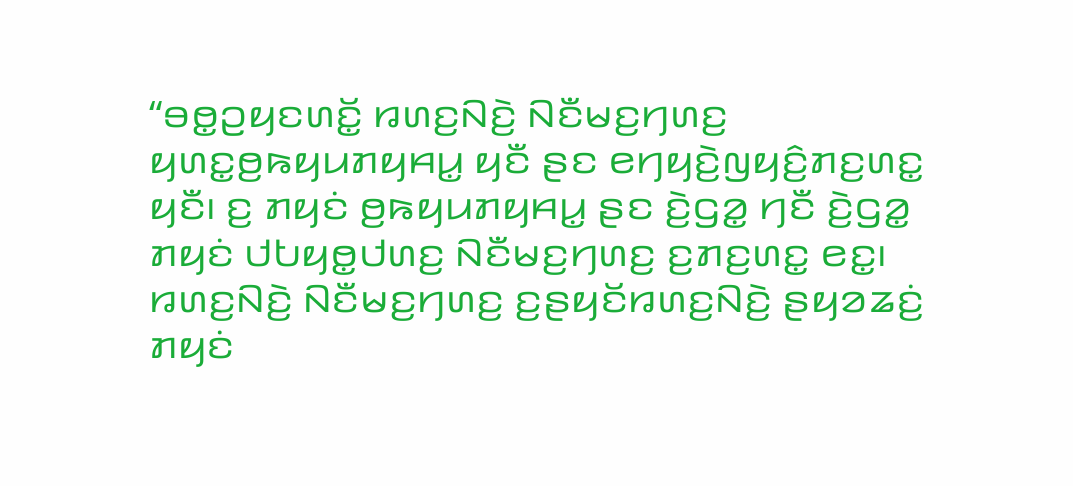“ꤋꤥ꤭ꤑꤟꤢꤛꤢꤩ꤭ ꤙꤛꤢ꤬ꤡꤢꤧ꤬ ꤡꤢꤪꤗꤢ꤬ꤚꤛꤢ꤬ ꤟꤛꤢ꤭ꤥ꤬ꤒꤟꤣꤊꤟꤌꤣ꤭ ꤟꤢꤪ ꤔꤢ ꤕꤚꤟꤢꤧ꤬ꤜꤟꤢꤨ꤬ꤊꤢ꤬ꤛꤢ꤭ ꤟꤢꤪ꤯ ꤢ꤬ ꤊꤟꤢꤦ ꤥ꤬ꤒꤟꤣꤊꤟꤌꤣ꤭ ꤔꤢ ꤢꤧ꤬ꤞꤤ꤭ ꤚꤢꤪ ꤢꤧ꤬ꤞꤤ꤭ ꤊꤟꤢꤦ ꤓꤝꤟꤥ꤭ꤓꤛꤢ꤬ ꤡꤢꤪꤗꤢ꤬ꤚꤛꤢ꤬ ꤢ꤬ꤊꤢ꤬ꤛꤢ꤭ ꤕꤢ꤭꤯ ꤙꤛꤢ꤬ꤡꤢꤧ꤬ ꤡꤢꤪꤗꤢ꤬ꤚꤛꤢ꤬ ꤢ꤬ꤔꤟꤢꤩꤙꤛꤢ꤬ꤡꤢꤧ꤬ ꤔꤟꤤꤘꤢꤦ꤬ ꤊꤟꤢꤦ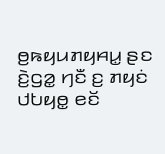ꤥ꤬ꤒꤟꤣꤊꤟꤌꤣ꤭ ꤔꤢ ꤢꤧ꤬ꤞꤤ꤭ ꤚꤢꤪ ꤢ꤬ ꤊꤟꤢꤦ ꤓꤝꤟꤥ꤭ ꤕꤢꤩ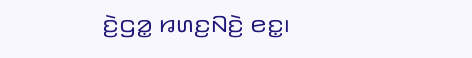ꤢꤧ꤬ꤞꤤ꤭ ꤙꤛꤢ꤬ꤡꤢꤧ꤬ ꤕꤢ꤭꤯